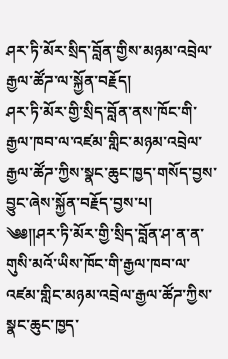ཤར་ཏི་མོར་སྲིད་བློན་གྱིས་མཉམ་འབྲེལ་རྒྱལ་ཚོཌ་ལ་སྐྱོན་བརྗོད།
ཤར་ཏི་མོར་གྱི་སྲིད་བློན་ནས་ཁོང་གི་རྒྱལ་ཁབ་ལ་འཛམ་གླིང་མཉམ་འབྲེལ་རྒྱལ་ཚོཌ་ཀྱིས་སྣང་ཆུང་ཁྱད་གསོད་བྱས་བྱུང་ཞེས་སྐྱོན་བརྗོད་བྱས་པ།
༄༅༎ཤར་ཏི་མོར་གྱི་སྲིད་བློན་ཤ་ན་ན་གུསི་མའོ་ཡིས་ཁོང་གི་རྒྱལ་ཁབ་ལ་འཛམ་གླིང་མཉམ་འབྲེལ་རྒྱལ་ཚོཌ་ཀྱིས་སྣང་ཆུང་ཁྱད་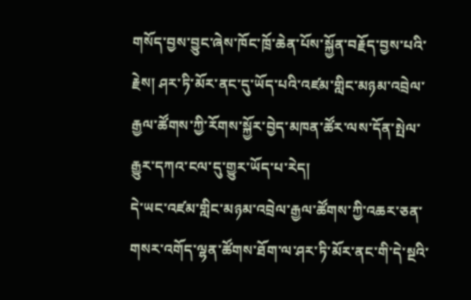གསོད་བྱས་བྱུང་ཞེས་ཁོང་ཁྲོ་ཆེན་པོས་སྐྱོན་བརྗོད་བྱས་པའི་རྗེས། ཤར་ཏི་མོར་ནང་དུ་ཡོད་པའི་འཛམ་གླིང་མཉམ་འབྲེལ་རྒྱལ་ཚོགས་ཀྱི་རོགས་སྐྱོར་བྱེད་མཁན་ཚོར་ལས་དོན་སྤེལ་རྒྱུར་དཀའ་ངལ་དུ་གྱུར་ཡོད་པ་རེད།
དེ་ཡང་འཛམ་གླིང་མཉམ་འབྲེལ་རྒྱལ་ཚོགས་ཀྱི་འཆར་ཅན་གསར་འགོད་ལྷན་ཚོགས་ཐོག་ལ་ཤར་ཏི་མོར་ནང་གི་དེ་སྔའི་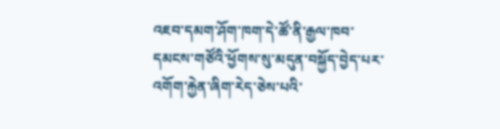འཇབ་དམག་ཤོག་ཁག་དེ་ཚོ་ནི་རྒྱལ་ཁབ་དམངས་གཙོའི་ཕྱོགས་སུ་མདུན་བསྐྱོད་བྱེད་པར་འགོག་རྐྱེན་ཞིག་རེད་ཅེས་པའི་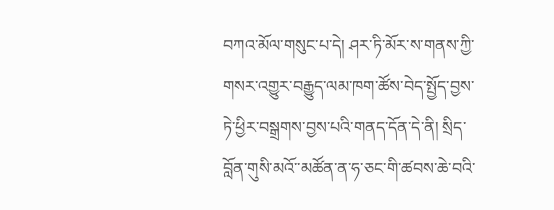བཀའ་མོལ་གསུང་པ་དེ། ཤར་ཏི་མོར་ས་གནས་ཀྱི་གསར་འགྱུར་བརྒྱུད་ལམ་ཁག་ཚོས་བེད་སྤྱོད་བྱས་ཏེ་ཕྱིར་བསྒྲགས་བྱས་པའི་གནད་དོན་དེ་ནི། སྲིད་བློན་གུསི་མའོ་་མཚོན་ན་ཧ་ཅང་གི་ཚབས་ཆེ་བའི་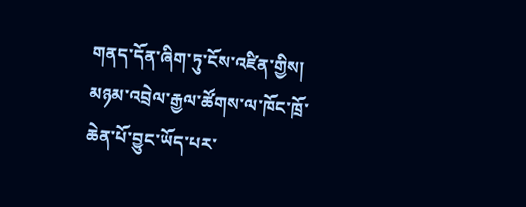གནད་དོན་ཞིག་ཏུ་ངོས་འཛིན་གྱིས། མཉམ་འབྲེལ་རྒྱལ་ཚོགས་ལ་ཁོང་ཁྲོ་ཆེན་པོ་བྱུང་ཡོད་པར་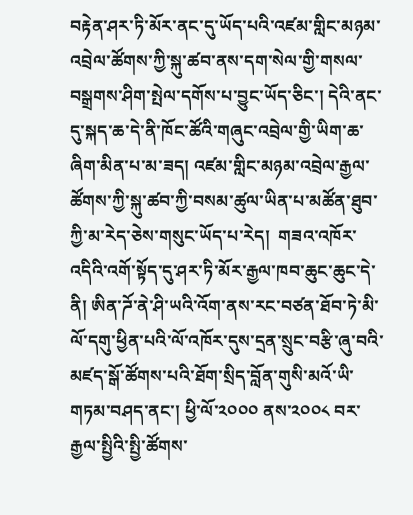བརྟེན་ཤར་ཏི་མོར་ནང་དུ་ཡོད་པའི་འཛམ་གླིང་མཉམ་འབྲེལ་ཚོགས་ཀྱི་སྐུ་ཚབ་ནས་དག་སེལ་གྱི་གསལ་བསྒྲགས་ཤིག་སྤེལ་དགོས་པ་བྱུང་ཡོད་ཅིང་། དེའི་ནང་དུ་སྐད་ཆ་དེ་ནི་ཁོང་ཚོའི་གཞུང་འབྲེལ་གྱི་ཡིག་ཆ་ཞིག་མིན་པ་མ་ཟད། འཛམ་གླིང་མཉམ་འབྲེལ་རྒྱལ་ཚོགས་ཀྱི་སྐུ་ཚབ་ཀྱི་བསམ་ཚུལ་ཡིན་པ་མཚོན་ཐུབ་ཀྱི་མ་རེད་ཅེས་གསུང་ཡོད་པ་རེད།  གཟའ་འཁོར་འདིའི་འགོ་སྟོད་དུ་ཤར་ཏི་མོར་རྒྱལ་ཁབ་ཆུང་ཆུང་དེ་ནི། ཨིན་ཌོ་ནེ་ཤི་ཡའི་འོག་ནས་རང་བཙན་ཐོབ་ཏེ་མི་ལོ་དགུ་ཕྱིན་པའི་ལོ་འཁོར་དུས་དྲན་སྲུང་བརྩི་ཞུ་བའི་མཛད་སྒོ་ཚོགས་པའི་ཐོག་སྲིད་བློན་གུསི་མའོ་ཡི་གཏམ་བཤད་ནང་། ཕྱི་ལོ་༢༠༠༠ ནས་༢༠༠༨ བར་རྒྱལ་སྤྱིའི་སྤྱི་ཚོགས་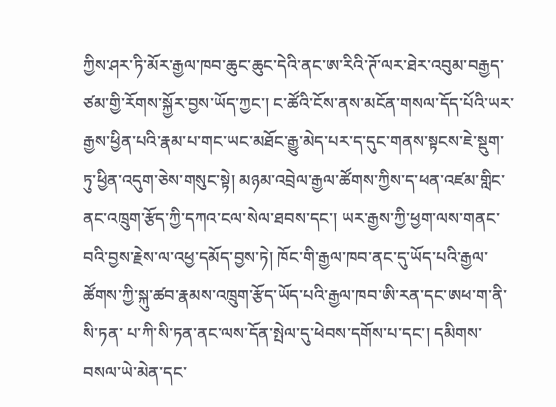ཀྱིས་ཤར་ཏི་མོར་རྒྱལ་ཁབ་ཆུང་ཆུང་དེའི་ནང་ཨ་རིའི་ཊོ་ལར་ཐེར་འབུམ་བརྒྱད་ཙམ་གྱི་རོགས་སྐྱོར་བྱས་ཡོད་ཀྱང་། ང་ཚོའི་ངོས་ནས་མངོན་གསལ་དོད་པོའི་ཡར་རྒྱས་ཕྱིན་པའི་རྣམ་པ་གང་ཡང་མཐོང་རྒྱུ་མེད་པར་ད་དུང་གནས་སྟངས་ཇེ་སྡུག་ཏུ་ཕྱིན་འདུག་ཅེས་གསུང་སྟེ། མཉམ་འབྲེལ་རྒྱལ་ཚོགས་ཀྱིས་ད་ཕན་འཛམ་གླིང་ནང་འཁྲུག་རྩོད་ཀྱི་དཀའ་ངལ་སེལ་ཐབས་དང་། ཡར་རྒྱས་ཀྱི་ཕྱག་ལས་གནང་བའི་བྱས་རྗེས་ལ་འཕྱ་དམོད་བྱས་ཏེ། ཁོང་གི་རྒྱལ་ཁབ་ནང་དུ་ཡོད་པའི་རྒྱལ་ཚོགས་ཀྱི་སྐུ་ཚབ་རྣམས་འཁྲུག་རྩོད་ཡོད་པའི་རྒྱལ་ཁབ་ཨི་རན་དང་ཨཕ་ག་ནི་སི་ཏན་ པ་ཀི་སི་ཏན་ནང་ལས་དོན་སྤེལ་དུ་ཕེབས་དགོས་པ་དང་། དམིགས་བསལ་ཡེ་མེན་དང་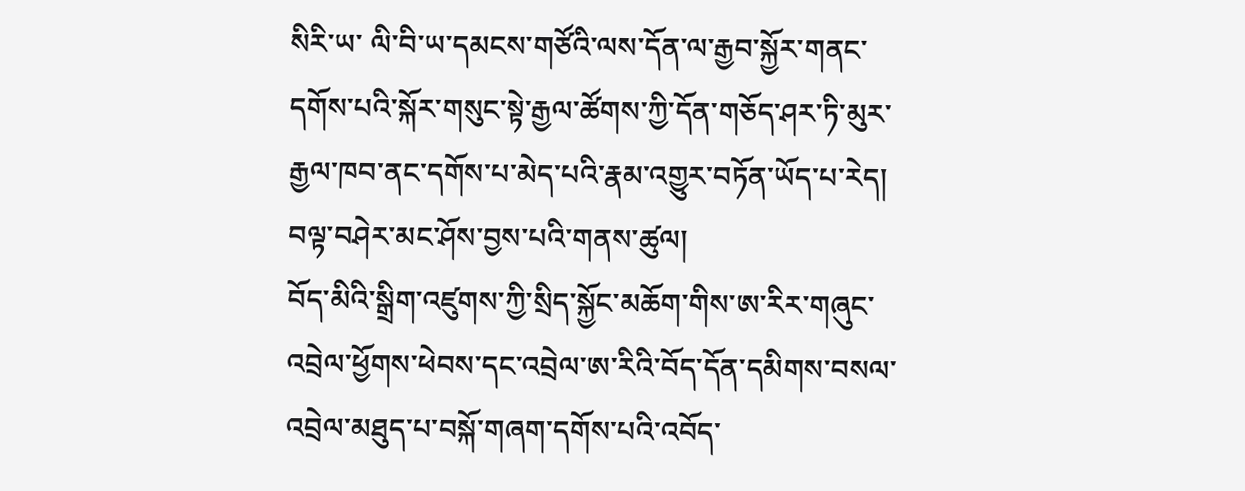སིརི་ཡ་ ལི་བི་ཡ་དམངས་གཙོའི་ལས་དོན་ལ་རྒྱབ་སྐྱོར་གནང་དགོས་པའི་སྐོར་གསུང་སྟེ་རྒྱལ་ཚོགས་ཀྱི་དོན་གཅོད་ཤར་ཏི་མུར་རྒྱལ་ཁབ་ནང་དགོས་པ་མེད་པའི་རྣམ་འགྱུར་བཏོན་ཡོད་པ་རེད།
བལྟ་བཤེར་མང་ཤོས་བྱས་པའི་གནས་ཚུལ།
བོད་མིའི་སྒྲིག་འཛུགས་ཀྱི་སྲིད་སྐྱོང་མཆོག་གིས་ཨ་རིར་གཞུང་འབྲེལ་ཕྱོགས་ཕེབས་དང་འབྲེལ་ཨ་རིའི་བོད་དོན་དམིགས་བསལ་འབྲེལ་མཐུད་པ་བསྐོ་གཞག་དགོས་པའི་འབོད་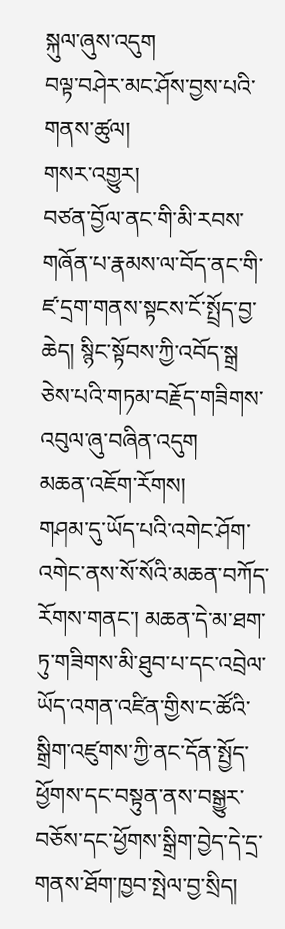སྐུལ་ཞུས་འདུག
བལྟ་བཤེར་མང་ཤོས་བྱས་པའི་གནས་ཚུལ།
གསར་འགྱུར།
བཙན་བྱོལ་ནང་གི་མི་རབས་གཞོན་པ་རྣམས་ལ་བོད་ནང་གི་ཛ་དྲག་གནས་སྟངས་ངོ་སྤྲོད་བྱ་ཆེད། སྙིང་སྟོབས་ཀྱི་འབོད་སྒྲ ཅེས་པའི་གཏམ་བརྗོད་གཟིགས་འབུལ་ཞུ་བཞིན་འདུག
མཆན་འཇོག་རོགས།
གཤམ་དུ་ཡོད་པའི་འགེང་ཤོག་འགེང་ནས་སོ་སོའི་མཆན་བཀོད་རོགས་གནང་། མཆན་དེ་མ་ཐག་ཏུ་གཟིགས་མི་ཐུབ་པ་དང་འབྲེལ་ཡོད་འགན་འཛིན་གྱིས་ང་ཚོའི་སྒྲིག་འཛུགས་ཀྱི་ནང་དོན་སྤྱོད་ཕྱོགས་དང་བསྟུན་ནས་བསྒྱུར་བཅོས་དང་ཕྱོགས་སྒྲིག་བྱེད་དེ་དྲ་གནས་ཐོག་ཁྱབ་སྤེལ་བྱ་སྲིད།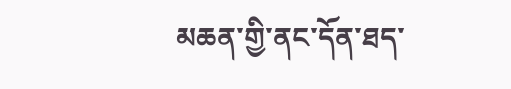མཆན་གྱི་ནང་དོན་ཐད་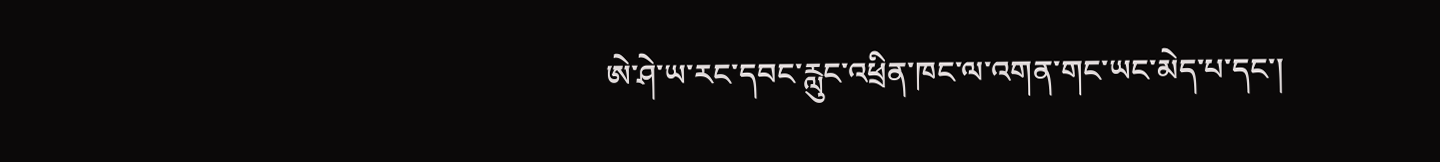ཨེ་ཤེ་ཡ་རང་དབང་རླུང་འཕྲིན་ཁང་ལ་འགན་གང་ཡང་མེད་པ་དང་།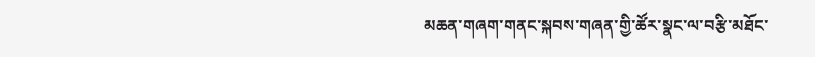མཆན་གཞག་གནང་སྐབས་གཞན་གྱི་ཚོར་སྣང་ལ་བརྩི་མཐོང་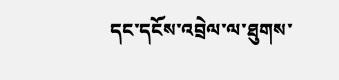དང་དངོས་འབྲེལ་ལ་ཐུགས་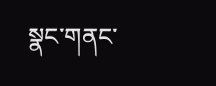སྣང་གནང་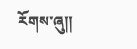རོགས་ཞུ༎